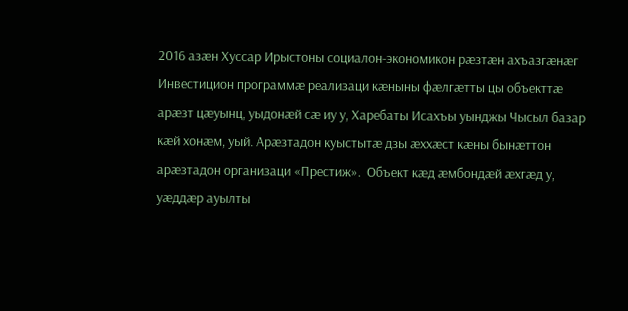2016 азæн Хуссар Ирыстоны социалон-экономикон рæзтæн ахъазгæнæг Инвестицион программæ реализаци кæныны фæлгæтты цы объекттæ арæзт цæуынц, уыдонæй сæ иу у, Харебаты Исахъы уынджы Чысыл базар кæй хонæм, уый. Арæзтадон куыстытæ дзы æххæст кæны бынæттон арæзтадон организаци «Престиж».  Объект кæд æмбондæй æхгæд у, уæддæр ауылты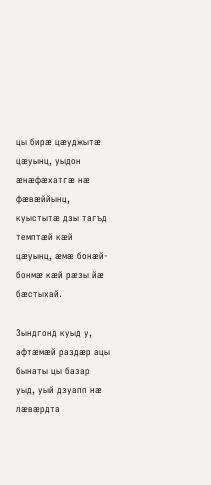цы бирæ цæуджытæ цæуынц, уыдон æнæфæхатгæ нæ фæвæййынц, куыстытæ дзы тагъд темптæй кæй цæуынц, æмæ бонæй-бонмæ кæй рæзы йæ бæстыхай.

Зындгонд куыд у, афтæмæй раздæр ацы бынаты цы базар уыд, уый дзуапп нæ лæвæрдта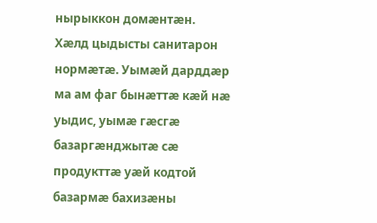нырыккон домæнтæн. Хæлд цыдысты санитарон нормæтæ. Уымæй дарддæр ма ам фаг бынæттæ кæй нæ уыдис, уымæ гæсгæ базаргæнджытæ сæ продукттæ уæй кодтой базармæ бахизæны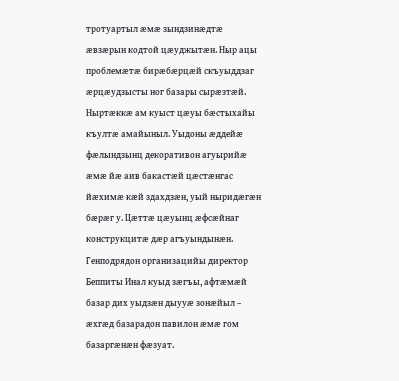тротуартыл æмæ зындзинæдтæ æвзæрын кодтой цæуджытæн. Ныр ацы проблемæтæ бирæбæрцæй скъуыддзаг æрцæудзысты ног базары сырæзтæй. Ныртæккæ ам куыст цæуы бæстыхайы къултæ амайыныл. Уыдоны æддейæ фæлындзынц декоративон агуырийæ æмæ йæ аив бакастæй цæстæнгас йæхимæ кæй здахдзæн, уый ныридæгæн бæрæг у. Цæттæ цæуынц æфсæйнаг конструкцитæ дæр агъуындынæн. Генподрядон организацийы директор Беппиты Инал куыд зæгъы, афтæмæй базар дих уыдзæн дыууæ зонæйыл – æхгæд базарадон павилон æмæ гом базаргæнæн фæзуат.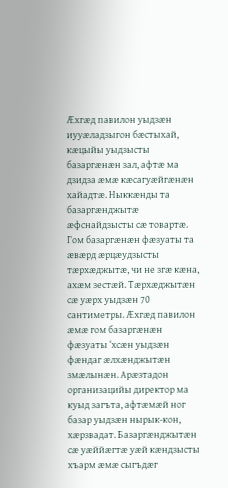Æхгæд павилон уыдзæн иууæладзыгон бæстыхай, кæцыйы уыдзысты базаргæнæн зал, афтæ ма дзидза æмæ кæсагуæйгæнæн хайадтæ. Ныккæнды та базаргæнджытæ æфснайдзысты сæ товартæ. Гом базаргæнæн фæзуаты та æвæрд æрцæудзысты тæрхæджытæ, чи не згæ кæна, ахæм зестæй. Тæрхæджытæн сæ уæрх уыдзæн 70 сантиметры. Æхгæд павилон æмæ гом базаргæнæн фæзуаты ‘хсæн уыдзæн фæндаг æлхæнджытæн змæлынæн. Арæзтадон организацийы директор ма куыд загъта, афтæмæй ног базар уыдзæн нырык-кон, хæрзвадат. Базаргæнджытæн сæ уæййæгтæ уæй кæндзысты хъарм æмæ сыгъдæг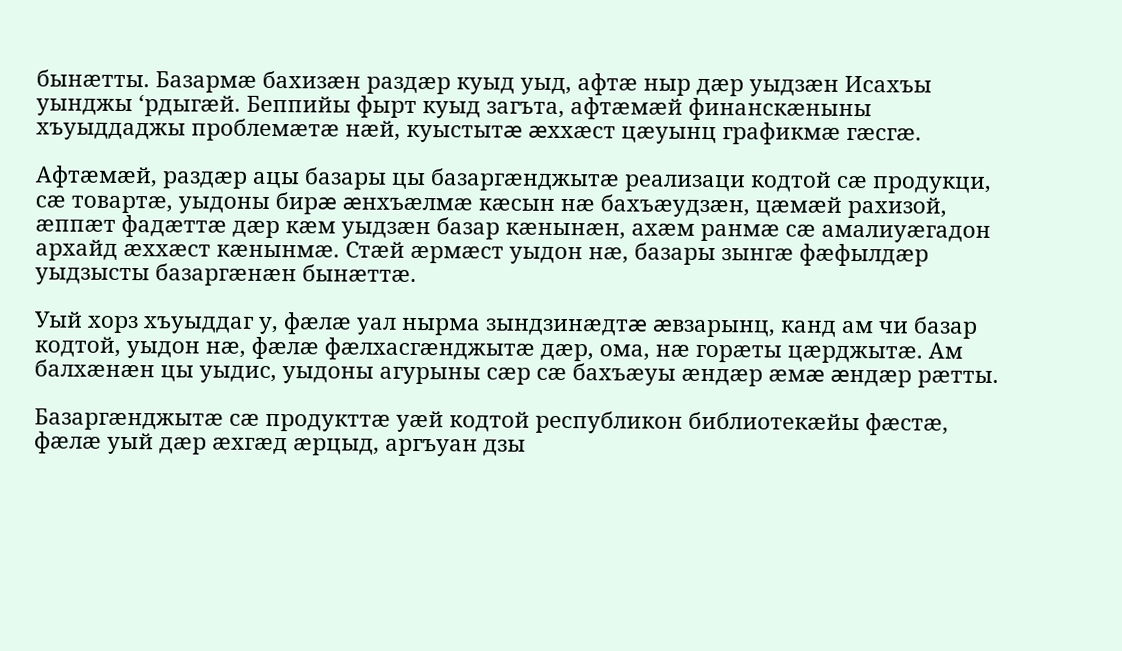бынæтты. Базармæ бахизæн раздæр куыд уыд, афтæ ныр дæр уыдзæн Исахъы уынджы ‘рдыгæй. Беппийы фырт куыд загъта, афтæмæй финанскæныны хъуыддаджы проблемæтæ нæй, куыстытæ æххæст цæуынц графикмæ гæсгæ.

Афтæмæй, раздæр ацы базары цы базаргæнджытæ реализаци кодтой сæ продукци, сæ товартæ, уыдоны бирæ æнхъæлмæ кæсын нæ бахъæудзæн, цæмæй рахизой, æппæт фадæттæ дæр кæм уыдзæн базар кæнынæн, ахæм ранмæ сæ амалиуæгадон архайд æххæст кæнынмæ. Стæй æрмæст уыдон нæ, базары зынгæ фæфылдæр уыдзысты базаргæнæн бынæттæ.

Уый хорз хъуыддаг у, фæлæ уал нырма зындзинæдтæ æвзарынц, канд ам чи базар кодтой, уыдон нæ, фæлæ фæлхасгæнджытæ дæр, ома, нæ горæты цæрджытæ. Ам балхæнæн цы уыдис, уыдоны агурыны сæр сæ бахъæуы æндæр æмæ æндæр рæтты.

Базаргæнджытæ сæ продукттæ уæй кодтой республикон библиотекæйы фæстæ, фæлæ уый дæр æхгæд æрцыд, аргъуан дзы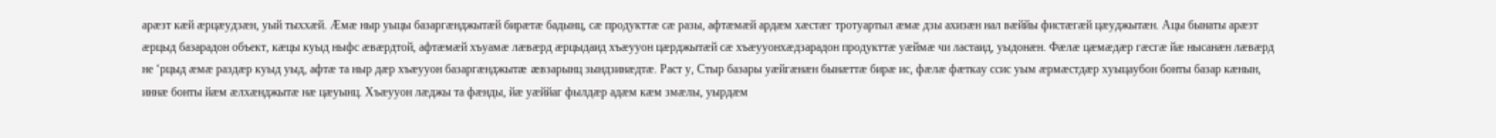арæзт кæй æрцæудзæн, уый тыххæй. Æмæ ныр уыцы базаргæнджытæй бирæтæ бадынц, сæ продукттæ сæ разы, афтæмæй ардæм хæстæг тротуартыл æмæ дзы ахизæн нал вæййы фистæгæй цæуджытæн. Ацы бынаты арæзт æрцыд базарадон объект, кæцы куыд ныфс æвæрдтой, афтæмæй хъуамæ лæвæрд æрцыдаид хъæууон цæрджытæй сæ хъæууонхæдзарадон продукттæ уæймæ чи ластаид, уыдонæн. Фæлæ цæмæдæр гæсгæ йæ нысанæн лæвæрд не ‘рцыд æмæ раздæр куыд уыд, афтæ та ныр дæр хъæууон базаргæнджытæ æвзарынц зындзинæдтæ. Раст у, Стыр базары уæйгæнæн бынæттæ бирæ ис, фæлæ фæткау ссис уым æрмæстдæр хуыцаубон бонты базар кæнын, иннæ бонты йæм æлхæнджытæ нæ цæуынц. Хъæууон лæджы та фæнды, йæ уæййаг фылдæр адæм кæм змæлы, уырдæм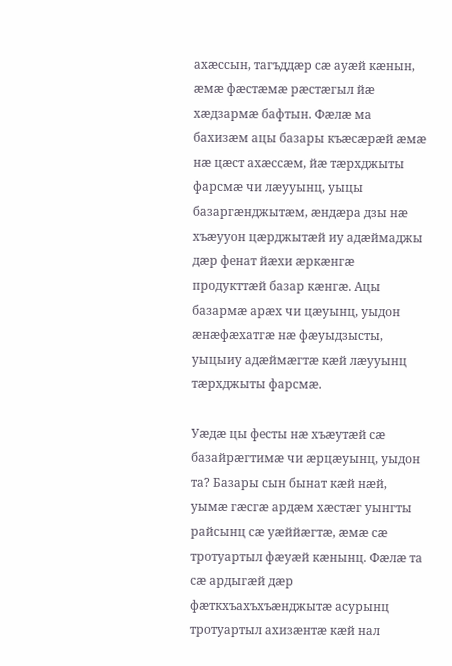ахæссын, тагъддæр сæ ауæй кæнын, æмæ фæстæмæ рæстæгыл йæ хæдзармæ бафтын. Фæлæ ма бахизæм ацы базары къæсæрæй æмæ нæ цæст ахæссæм, йæ тæрхджыты фарсмæ чи лæууынц, уыцы базаргæнджытæм, æндæра дзы нæ хъæууон цæрджытæй иу адæймаджы дæр фенат йæхи æркæнгæ продукттæй базар кæнгæ. Ацы базармæ арæх чи цæуынц, уыдон æнæфæхатгæ нæ фæуыдзысты, уыцыиу адæймæгтæ кæй лæууынц тæрхджыты фарсмæ.

Уæдæ цы фесты нæ хъæутæй сæ базайрæгтимæ чи æрцæуынц, уыдон та? Базары сын бынат кæй нæй, уымæ гæсгæ ардæм хæстæг уынгты райсынц сæ уæййæгтæ, æмæ сæ тротуартыл фæуæй кæнынц. Фæлæ та сæ ардыгæй дæр фæткхъахъхъæнджытæ асурынц тротуартыл ахизæнтæ кæй нал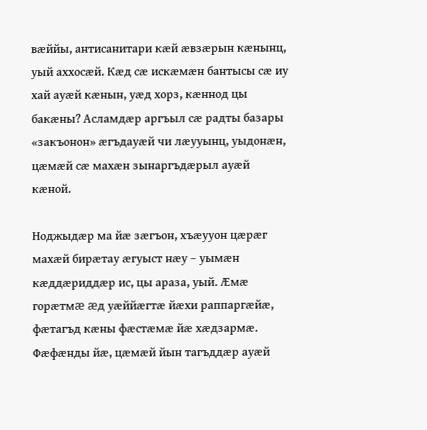вæййы, антисанитари кæй æвзæрын кæнынц, уый аххосæй. Кæд сæ искæмæн бантысы сæ иу хай ауæй кæнын, уæд хорз, кæннод цы бакæны? Асламдæр аргъыл сæ радты базары «закъонон» æгъдауæй чи лæууынц, уыдонæн, цæмæй сæ махæн зынаргъдæрыл ауæй кæной.

Ноджыдæр ма йæ зæгъон, хъæууон цæрæг махæй бирæтау æгуыст нæу – уымæн кæддæриддæр ис, цы араза, уый. Æмæ горæтмæ æд уæййæгтæ йæхи раппаргæйæ, фæтагъд кæны фæстæмæ йæ хæдзармæ. Фæфæнды йæ, цæмæй йын тагъддæр ауæй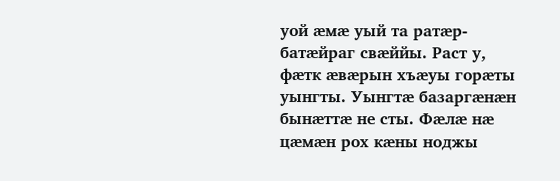уой æмæ уый та ратæр-батæйраг свæййы. Раст у, фæтк æвæрын хъæуы горæты уынгты. Уынгтæ базаргæнæн бынæттæ не сты. Фæлæ нæ цæмæн рох кæны ноджы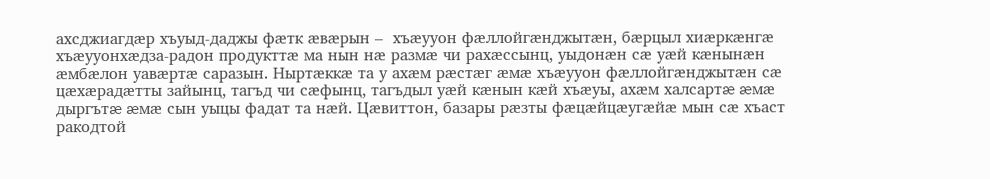ахсджиагдæр хъуыд-даджы фæтк æвæрын –  хъæууон фæллойгæнджытæн, бæрцыл хиæркæнгæ хъæууонхæдза-радон продукттæ ма нын нæ размæ чи рахæссынц, уыдонæн сæ уæй кæнынæн æмбæлон уавæртæ саразын. Ныртæккæ та у ахæм рæстæг æмæ хъæууон фæллойгæнджытæн сæ цæхæрадæтты зайынц, тагъд чи сæфынц, тагъдыл уæй кæнын кæй хъæуы, ахæм халсартæ æмæ дыргътæ æмæ сын уыцы фадат та нæй. Цæвиттон, базары рæзты фæцæйцæугæйæ мын сæ хъаст ракодтой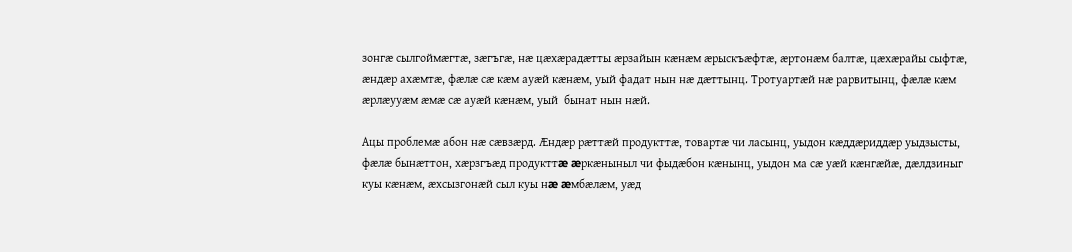зонгæ сылгоймæгтæ, зæгъгæ, нæ цæхæрадæтты æрзайын кæнæм æрыскъæфтæ, æртонæм балтæ, цæхæрайы сыфтæ, æндæр ахæмтæ, фæлæ сæ кæм ауæй кæнæм, уый фадат нын нæ дæттынц. Тротуартæй нæ рарвитынц, фæлæ кæм æрлæууæм æмæ сæ ауæй кæнæм, уый  бынат нын нæй.

Ацы проблемæ абон нæ сæвзæрд. Æндæр рæттæй продукттæ, товартæ чи ласынц, уыдон кæддæриддæр уыдзысты, фæлæ бынæттон, хæрзгъæд продукттæ æркæныныл чи фыдæбон кæнынц, уыдон ма сæ уæй кæнгæйæ, дæлдзиныг куы кæнæм, æхсызгонæй сыл куы нæ æмбæлæм, уæд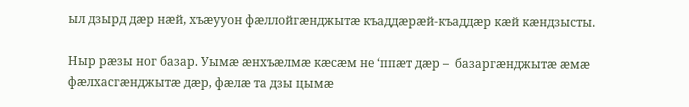ыл дзырд дæр нæй, хъæууон фæллойгæнджытæ къаддæрæй-къаддæр кæй кæндзысты.

Ныр рæзы ног базар. Уымæ æнхъæлмæ кæсæм не ‘ппæт дæр –  базаргæнджытæ æмæ фæлхасгæнджытæ дæр, фæлæ та дзы цымæ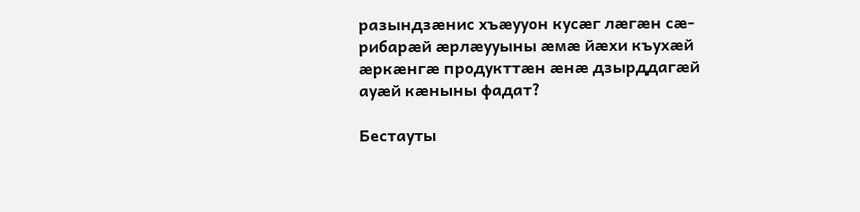разындзæнис хъæууон кусæг лæгæн сæ-рибарæй æрлæууыны æмæ йæхи къухæй æркæнгæ продукттæн æнæ дзырддагæй ауæй кæныны фадат?

Бестауты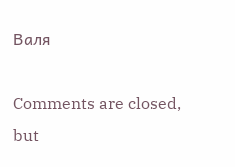Валя

Comments are closed, but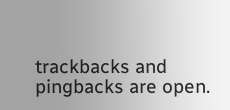trackbacks and pingbacks are open.